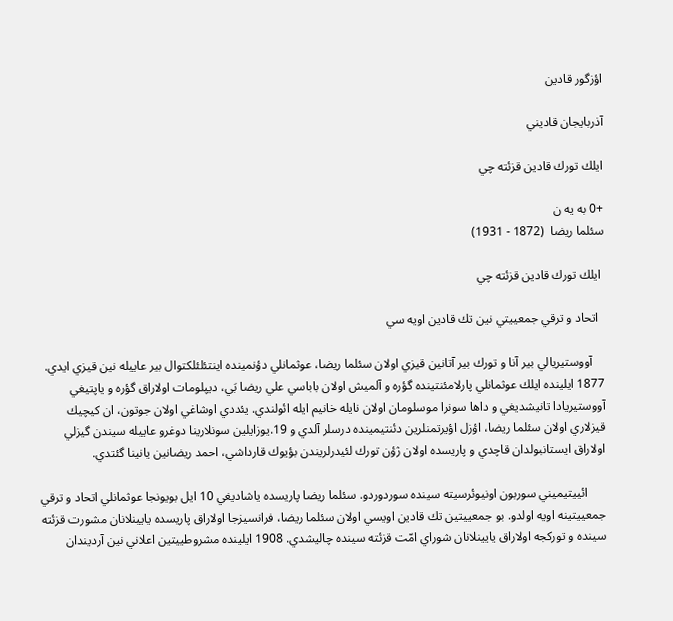اؤزگور قادين

آذربايجان قاديني

ايلك تورك قادين قزئته چي

+0 به یه ن
سئلما ريضا  (1872 - 1931)

 ايلك تورك قادين قزئته چي

  اتحاد و ترقي جمعييتي نين تك قادين اويه سي

    آووستيريالي بير آنا و تورك بير آتانين قيزي اولان سئلما ريضا، عوثمانلي دؤنمينده اينتئلئلكتوال بير عاييله نين قيزي ايدي. 1877 ايلينده ايلك عوثمانلي پارلامئنتينده گؤره و آلميش اولان باباسي علي ريضا بَي، ديپلومات اولاراق گؤره و ياپتيغي آووستيريادا تانيشديغي و داها سونرا موسلومان اولان نايله خانيم ايله ائولندي. يئددي اوشاغي اولان جوتون، ان كيچيك قيزلاري اولان سئلما ريضا، اؤزل اؤيرتمنلرين دئنتيمينده درسلر آلدي و 19.يوزايلين سونلارينا دوغرو عاييله سيندن گيزلي اولاراق ايستانبولدان قاچدي و پاريسده اولان ژؤن تورك لئيدرلريندن بؤيوك قارداشي، احمد ريضانين يانينا گئتدي.

      ائييتيميني سوربون اونيوئرسيته سينده سوردوردو. سئلما ريضا پاريسده ياشاديغي 10 ايل بويونجا عوثمانلي اتحاد و ترقي جمعييتينه اويه اولدو. بو جمعييتين تك قادين اويسي اولان سئلما ريضا، فرانسيزجا اولاراق پاريسده يايينلانان مشورت قزئته سينده و توركجه اولاراق يايينلانان شوراي امّت قزئته سينده چاليشدي. 1908 ايلينده مشروطييتين اعلاني نين آرديندان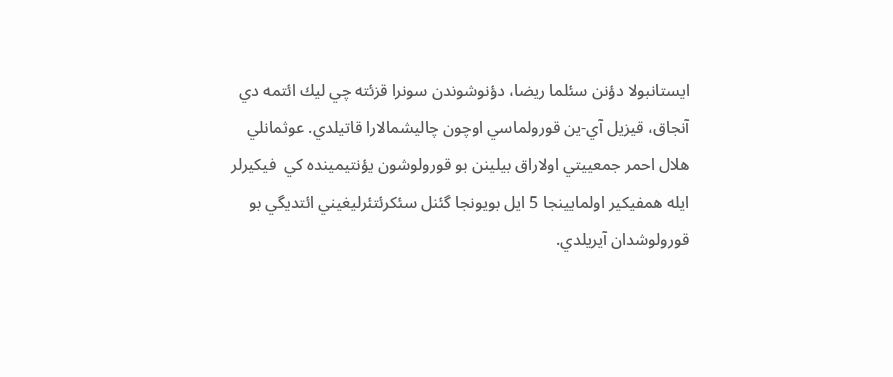ايستانبولا دؤنن سئلما ريضا، دؤنوشوندن سونرا قزئته چي ليك ائتمه دي آنجاق، قيزيل آي-ين قورولماسي اوچون چاليشمالارا قاتيلدي. عوثمانلي هلال احمر جمعييتي اولاراق بيلينن بو قورولوشون يؤنتيمينده كي  فيكيرلر ايله همفيكير اولمايينجا 5 ايل بويونجا گئنل سئكرئتئرليغيني ائتديگي بو قورولوشدان آيريلدي.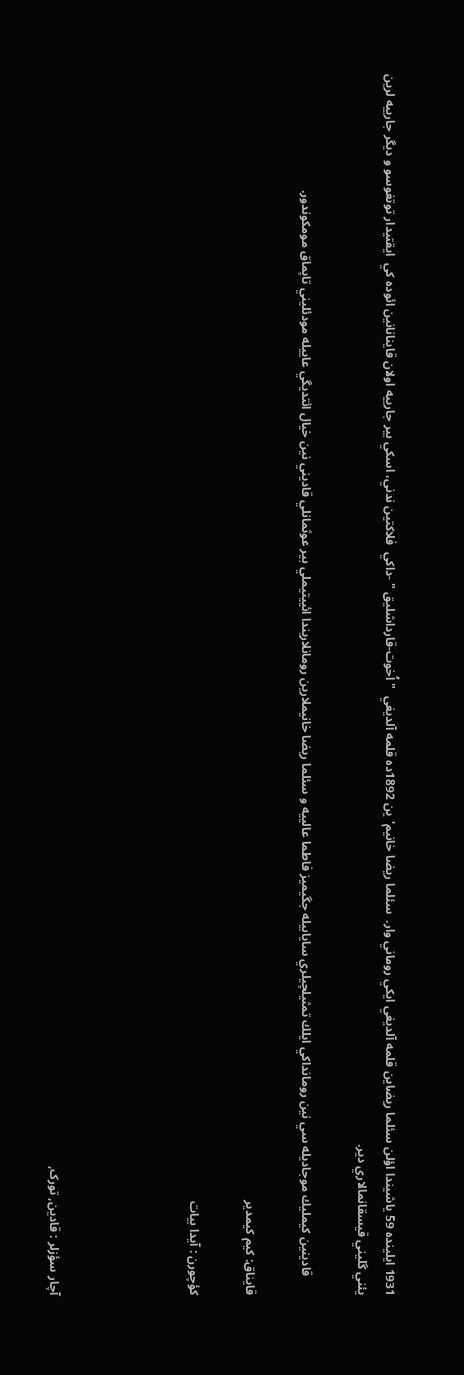1931 ايلينده 59 ياشيندا اؤلن سئلما ريضاين قلمه آلديغي ايكي روماني وار.  سئلما ريضا خانيم'ين 1892ده قلمه آلديغي  " اُخوت-قارداشليق " -داكي  فلاكتين ندني، اسكي بير جارييه اولان قاينانانين ائوده كي  ايقتيدار توتغوسو و ديگر جارييه لرين يئني گليني قيسقانمالاري دير.

      قادينين كيمليك موجاديله سي نين رومانداكي ايلك تمثيلچيلري سايابيله جگيميز فاطما عالييه و سئلما ريضا خانيملارين رومانلاريندا ائييتيملي بير عوثمانلي قاديني نين خيال ائتديگي عاييله مودئليني تاپماق مومكوندور.

قايناق: كيم كيمدير

كؤچورن : آيدا بيات




آچار سؤزلر : قادین, تورک,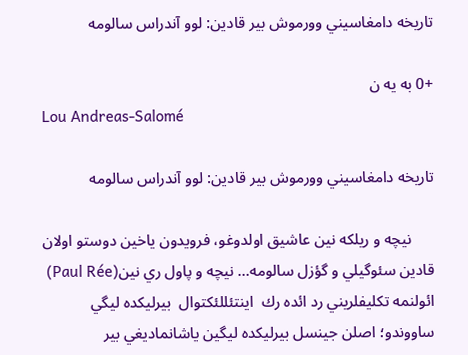تاريخه دامغاسيني وورموش بير قادين: لوو آندراس سالومه

+0 به یه ن
Lou Andreas-Salomé

تاريخه دامغاسيني وورموش بير قادين: لوو آندراس سالومه

      نيچه و ريلكه نين عاشيق اولدوغو، فرويدون ياخين دوستو اولان قادين سئوگيلي و گؤزل سالومه… نيچه و پاول ري نين(Paul Rée) ائولنمه تكليفلريني رد ائده رك  اينتئللئكتوال  بيرليكده ليگي ساووندو؛ اصلن جينسل بيرليكده ليگين ياشانماديغي بير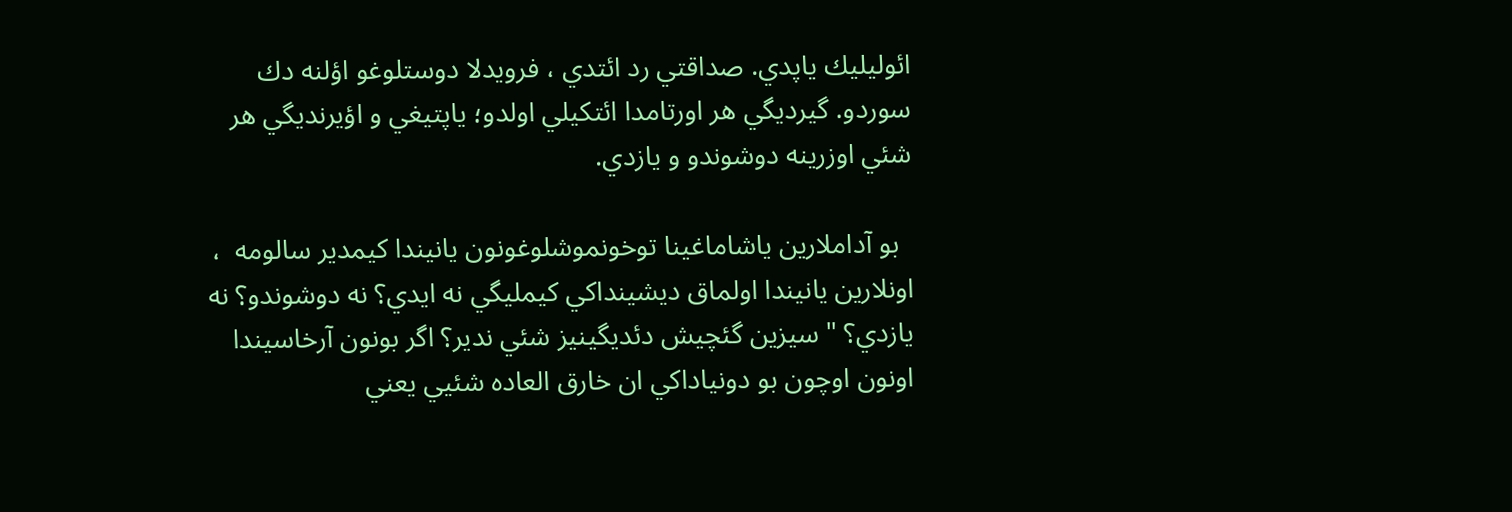ائوليليك ياپدي. صداقتي رد ائتدي ، فرويدلا دوستلوغو اؤلنه دك سوردو. گيرديگي هر اورتامدا ائتكيلي اولدو؛ ياپتيغي و اؤيرنديگي هر شئي اوزرينه دوشوندو و يازدي.

  بو آداملارين ياشاماغينا توخونموشلوغونون يانيندا كيمدير سالومه  ، اونلارين يانيندا اولماق ديشينداكي كيمليگي نه ايدي؟ نه دوشوندو؟ نه يازدي؟ " سيزين گئچيش دئديگينيز شئي ندير؟ اگر بونون آرخاسيندا اونون اوچون بو دونياداكي ان خارق العاده شئيي يعني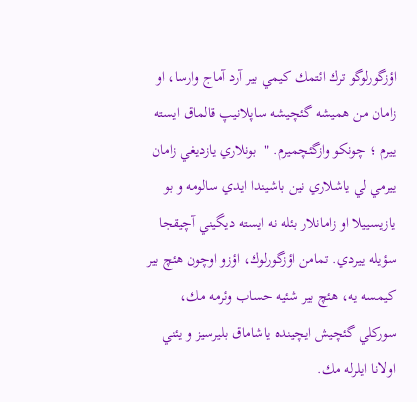اؤزگورلوگو ترك ائتمك كيمي بير آرد آماج وارسا، او زامان من هميشه گئچيشه ساپلانيپ قالماق ايسته ييرم ؛ چونكو وازگئچميرم. "  بونلاري يازديغي زامان ييرمي لي ياشلاري نين باشيندا ايدي سالومه و بو يازيسييلا او زامانلار بئله نه ايسته ديگيني آچيقجا سؤيله ييردي. تمامن اؤزگورلوك، اؤزو اوچون هئچ بير كيمسه يه، هئچ بير شئيه حساب وئرمه مك، سوركلي گئچيش ايچينده ياشاماق بليرسيز و يئني اولانا ايلرله مك.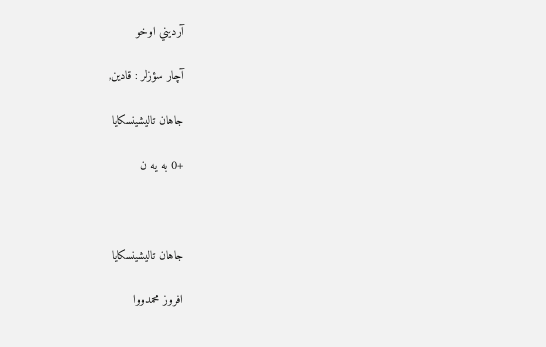آرديني اوخو

آچار سؤزلر : قادین,

جاهان تاليشينسكايا

+0 به یه ن



جاهان تاليشينسكايا

افروز محمدووا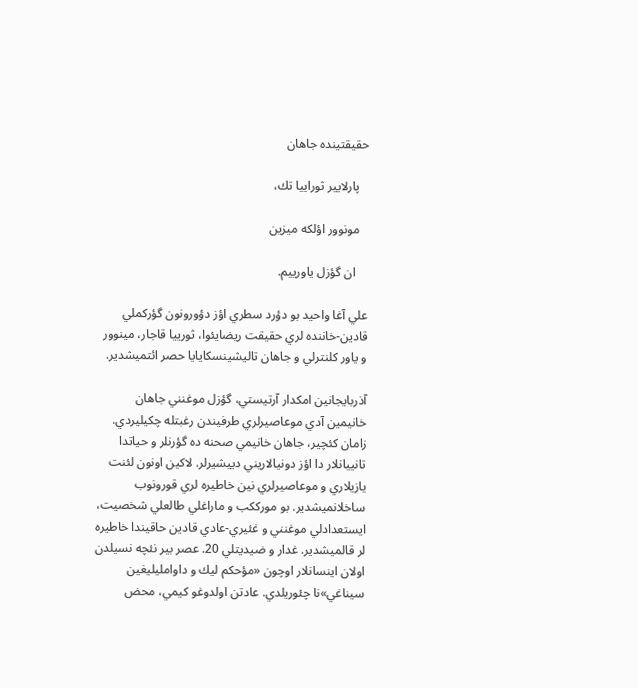حقيقتينده جاهان

   پارلايير ثوراييا تك،

   مونوور اؤلكه ميزين

    ان گؤزل ياورييم.

علي آغا واحيد بو دؤرد سطري اؤز دؤورونون گؤركملي قادين-خاننده لري حقيقت ريضايئوا، ثورييا قاجار، مينوور و ياور كلنترلي و جاهان تاليشينسكايايا حصر ائتميشدير.

آذربايجانين امكدار آرتيستي، گؤزل موغنني جاهان خانيمين آدي موعاصيرلري طرفيندن رغبتله چكيليردي. زامان كئچير، جاهان خانيمي صحنه ده گؤرنلر و حياتدا تانييانلار دا اؤز دونيالاريني دييشيرلر. لاكين اونون لئنت يازيلاري و موعاصيرلري نين خاطيره لري قورونوب ساخلانميشدير. بو مورككب و ماراغلي طالعلي شخصيت، ايستعدادلي موغنني و غئيري-عادي قادين حاقيندا خاطيره لر قالميشدير. غدار و ضيديتلي 20. عصر بير نئچه نسيلدن اولان اينسانلار اوچون «مؤحكم ليك و داوامليليغين سيناغي»نا چئوريلدي. عادتن اولدوغو كيمي، محض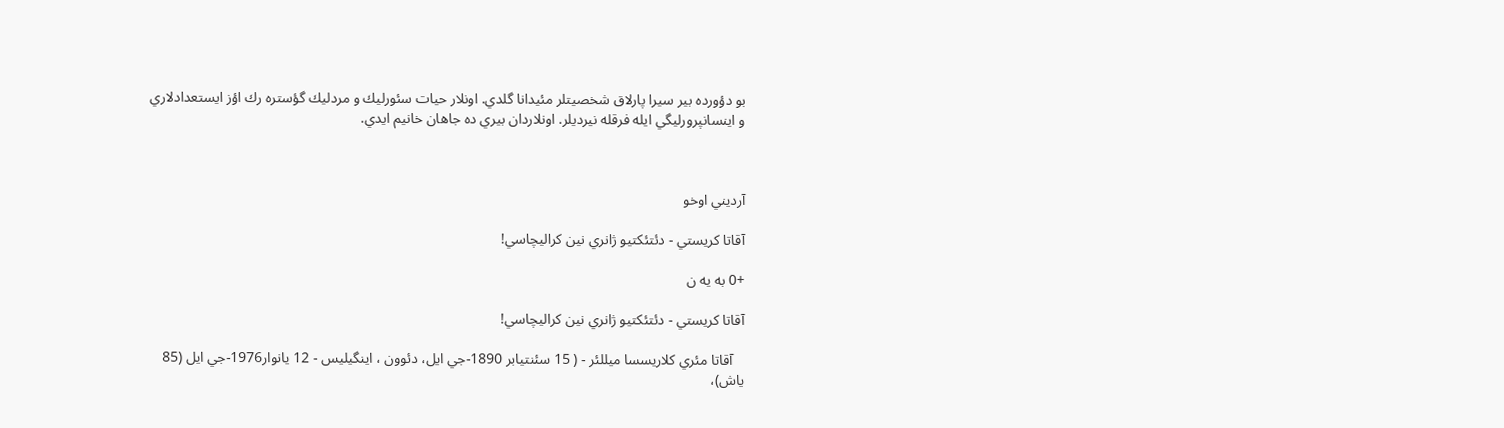بو دؤورده بير سيرا پارلاق شخصيتلر مئيدانا گلدي. اونلار حيات سئورليك و مردليك گؤستره رك اؤز ايستعدادلاري و اينسانپرورليگي ايله فرقله نيرديلر. اونلاردان بيري ده جاهان خانيم ايدي.



آرديني اوخو

آقاتا كريستي - دئتئكتيو ژانري نين كراليچاسي!

+0 به یه ن

آقاتا كريستي - دئتئكتيو ژانري نين كراليچاسي!

   آقاتا مئري كلاريسسا ميللئر - ( 15 سئنتيابر 1890-جي ايل، دئوون ، اينگيليس - 12 يانوار1976-جي ايل (85 ياش)،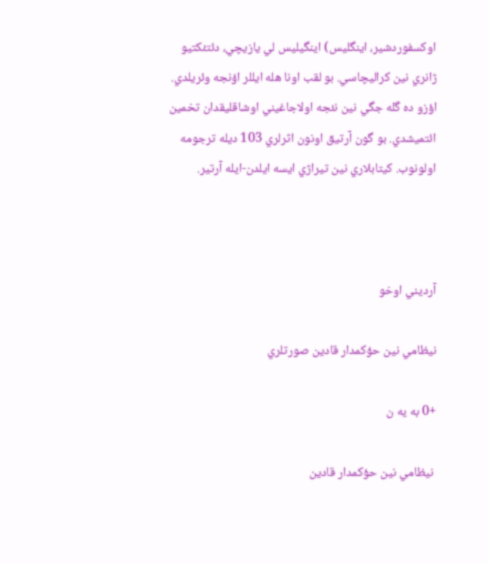اوكسفوردشير، اينگليس) اينگيليس لي يازيچي، دئتئكتيو ژانري نين كراليچاسي. بو لقب اونا هله ايللر اؤنجه وئريلدي. اؤزو ده گله جگي نين نئجه اولاجاغيني اوشاقليقدان تخمين ائتميشدي. بو گون آرتيق اونون اثرلري 103 ديله ترجومه اولونوب. كيتابلاري نين تيراژي ايسه ايلدن-ايله آرتير.



آرديني اوخو

نيظامي نين حؤكمدار قادين صورتلري

+0 به یه ن

 نيظامي نين حؤكمدار قادين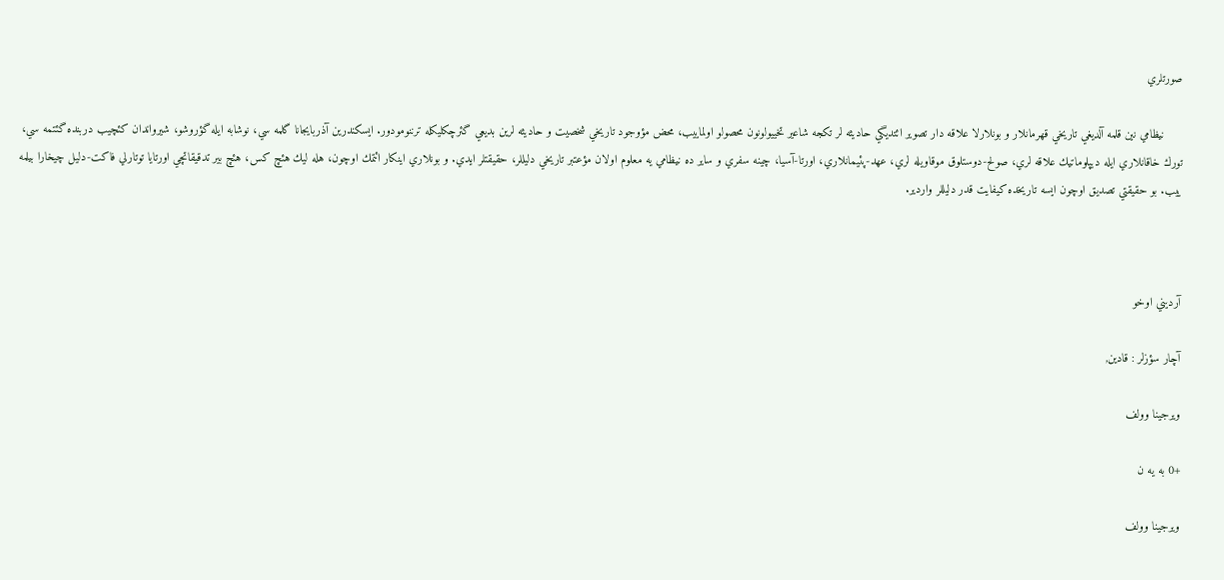صورتلري

     نيظامي نين قلمه آلديغي تاريخي قهرمانلار و بونلارلا علاقه دار تصوير ائتديگي حاديثه لر تكجه شاعير تخييولونون محصولو اولماييب، محض مؤوجود تاريخي شخصيت و حاديثه لرين بديعي گئرچكليكله ترننومودور. ايسكندرين آذربايجانا گلمه سي، نوشابه ايله گؤروشو، شيرواندان كئچيب دربنده گئتمه سي، تورك خاقانلاري ايله ديپلوماتيك علاقه لري، صولح-دوستلوق موقاويله لري، عهد-پئيمانلاري، اورتا-آسيا، چينه سفري و ساير ده نيظامي يه معلوم اولان مؤعتبر تاريخي دليللر، حقيقتلر ايدي. و بونلاري اينكار ائتمك اوچون، هله ليك هئچ كس، هئچ بير تدقيقاتچي اورتايا توتارلي فاكت-دليل چيخارا بيلمه ييب. بو حقيقتي تصديق اوچون ايسه تاريخده كيفايت قدر دليللر واردير.



آرديني اوخو

آچار سؤزلر : قادین,

ويرجينا وولف

+0 به یه ن

ويرجينا وولف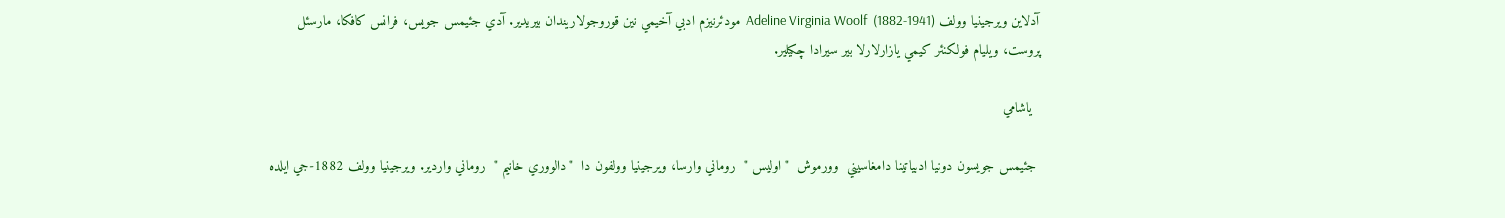آدلاين ويرجينيا وولف (Adeline Virginia Woolf  (1882-1941  مودئرنيزم ادبي آخيمي نين قوروجولاريندان بيريدير. آدي جئيمس جويس، فرانس كافكا، مارسئل پروست، ويليام فولكنئر كيمي يازارلارلا بير سيرادا چكيلير.

  ياشامي

 جئيمس جويسون دونيا ادبياتينا دامغاسيني  وورموش  " اوليس "  روماني وارسا، ويرجينيا وولفون دا  "دالووري خانيم "  روماني واردير. ويرجينيا وولف 1882-جي ايلده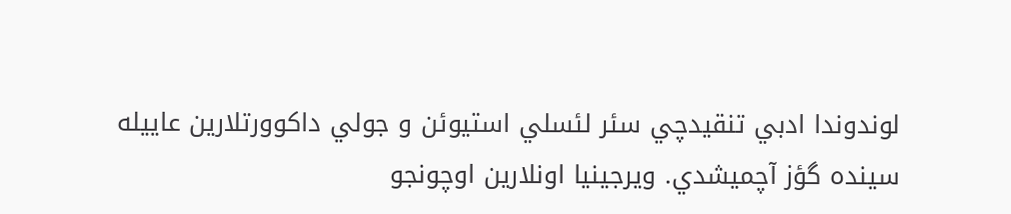لوندوندا ادبي تنقيدچي سئر لئسلي استيوئن و جولي داكوورتلارين عاييله سينده گؤز آچميشدي. ويرجينيا اونلارين اوچونجو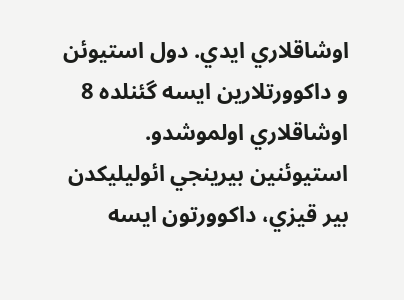اوشاقلاري ايدي. دول استيوئن و داكوورتلارين ايسه گئنلده 8 اوشاقلاري اولموشدو. استيوئنين بيرينجي ائوليليكدن بير قيزي، داكوورتون ايسه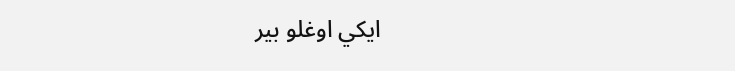ايكي اوغلو بير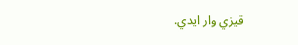قيزي وار ايدي.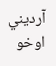آرديني اوخو